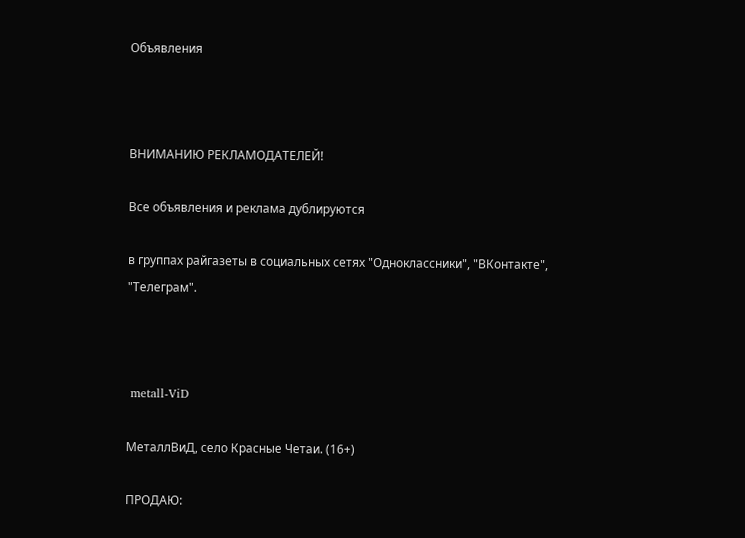Объявления



ВНИМАНИЮ РЕКЛАМОДАТЕЛЕЙ!

Все объявления и реклама дублируются

в группах райгазеты в социальных сетях "Одноклассники", "ВКонтакте", "Телеграм".



 metall-ViD

МеталлВиД, село Красные Четаи. (16+)

ПРОДАЮ: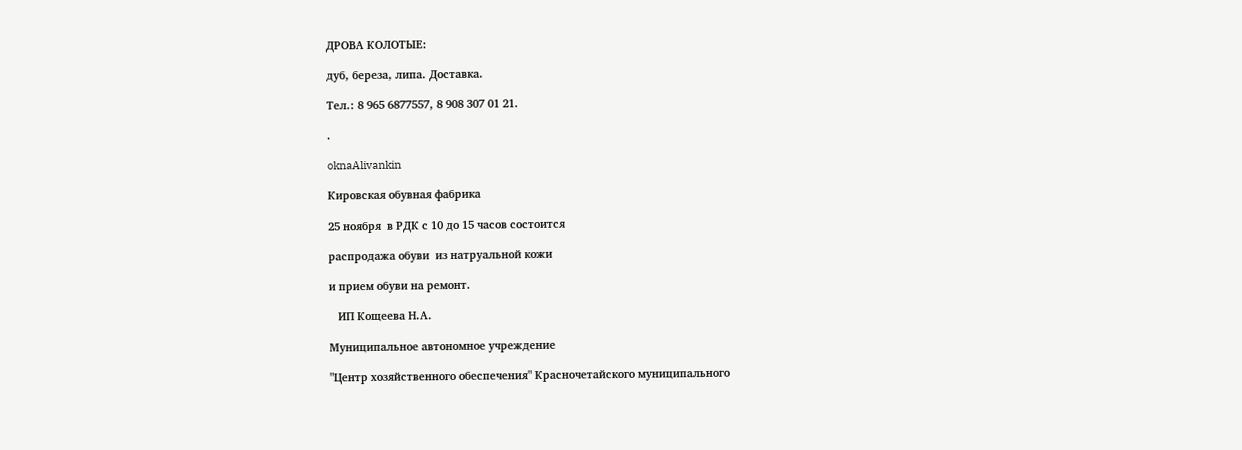ДРОВА КОЛОТЫЕ:

дуб, береза, липа. Доставка.

Тел.: 8 965 6877557, 8 908 307 01 21.

.

oknaAlivankin

Кировская обувная фабрика

25 ноября  в РДК с 10 до 15 часов состоится

распродажа обуви  из натруальной кожи

и прием обуви на ремонт.

   ИП Кощеева Н.А.

Муниципальное автономное учреждение

"Центр хозяйственного обеспечения" Красночетайского муниципального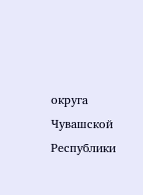округа Чувашской Республики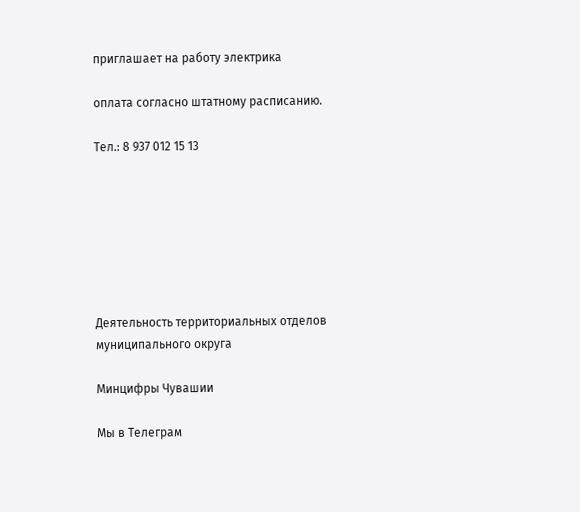приглашает на работу электрика

оплата согласно штатному расписанию.

Тел.: 8 937 012 15 13







Деятельность территориальных отделов муниципального округа

Минцифры Чувашии

Мы в Телеграм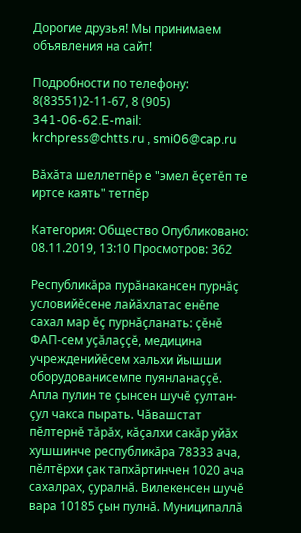Дорогие друзья! Мы принимаем объявления на сайт!

Подробности по телефону: 8(83551)2-11-67, 8 (905) 341-06-62.E-mail: krchpress@chtts.ru , smi06@cap.ru

Вăхăта шеллетпĕр е "эмел ĕçетĕп те иртсе каять" тетпĕр

Категория: Общество Опубликовано: 08.11.2019, 13:10 Просмотров: 362

Республикăра пурăнакансен пурнăç условийĕсене лайăхлатас енĕпе сахал мар ĕç пурнăçланать: çĕнĕ ФАП-сем уçăлаççĕ, медицина учрежденийĕсем хальхи йышши оборудованисемпе пуянланаççĕ. Апла пулин те çынсен шучĕ çултан-çул чакса пырать. Чăвашстат пĕлтернĕ тăрăх, кăçалхи сакăр уйăх хушшинче республикăра 78333 ача, пĕлтĕрхи çак тапхăртинчен 1020 ача сахалрах, çуралнă. Вилекенсен шучĕ вара 10185 çын пулнă. Муниципаллă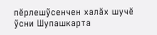пĕрлешỹсенчен халăх шучĕ ỹсни Шупашкарта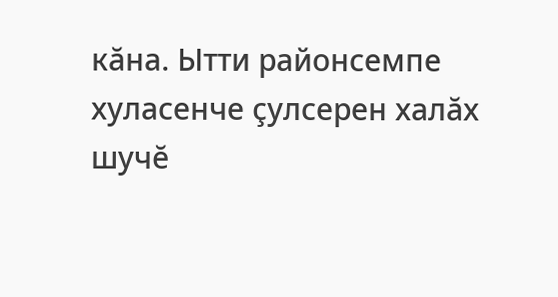кăна. Ытти районсемпе хуласенче çулсерен халăх шучĕ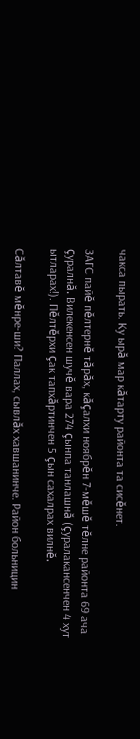чакса пырать. Ку ырă мар кăтарту районта та сисĕнет.

ЗАГС пайĕ пĕлтернĕ тăрăх, кăçалхи ноябрĕн 7-мĕшĕ тĕлне районта 69 ача çуралнă. Вилекенсен шучĕ вара 274 çынпа танлашнă (çуралакансенчен 4 хут ытларах!). Пĕлтĕрхи çак тапхăртинчен 5 çын сахалрах вилнĕ.

Сăлтавĕ мĕнре-ши? Паллах, сывлăх хавшанинче. Район больницин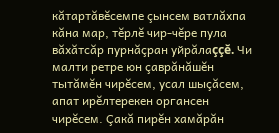кăтартăвĕсемпе çынсем ватлăхпа кăна мар, тĕрлĕ чир-чĕре пула вăхăтсăр пурнăçран уйрăлаççĕ. Чи малти ретре юн çаврăнăшĕн тытăмĕн чирĕсем, усал шыçăсем, апат ирĕлтерекен органсен чирĕсем. Çакă пирĕн хамăрăн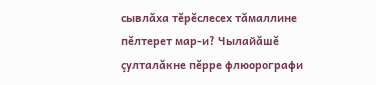сывлăха тĕрĕслесех тăмаллине пĕлтерет мар-и? Чылайăшĕ çулталăкне пĕрре флюорографи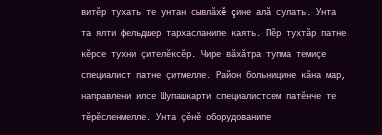витĕр тухать те унтан сывлăхĕ çине алă сулать. Унта та ялти фельдшер тархасланипе каять. Пĕр тухтăр патне кĕрсе тухни çителĕксĕр. Чире вăхăтра тупма темиçе специалист патне çитмелле. Район больницине кăна мар, направлени илсе Шупашкарти специалистсем патĕнче те тĕрĕсленмелле. Унта çĕнĕ оборудованипе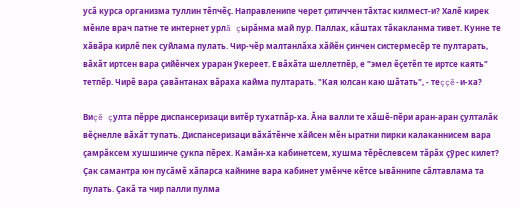усă курса организма туллин тĕпчĕç. Направленипе черет çитиччен тăхтас килмест-и? Халĕ кирек мĕнле врач патне те интернет урлă çырăнма май пур. Паллах, кăштах тăкакланма тивет. Кунне те хăвăра кирлĕ пек суйлама пулать. Чир-чĕр малтанлăха хăйĕн çинчен систермесĕр те пултарать, вăхăт иртсен вара çийĕнчех ураран ỹкереет. Е вăхăта шеллетпĕр, е "эмел ĕçетĕп те иртсе каять" тетпĕр. Чирĕ вара çавăнтанах вăраха кайма пултарать. "Кая юлсан каю шăтать", - теççĕ-и-ха?

Виçĕ çулта пĕрре диспансеризаци витĕр тухатпăр-ха. Ăна валли те хăшĕ-пĕри аран-аран çулталăк вĕçнелле вăхăт тупать. Диспансеризаци вăхăтĕнче хăйсен мĕн ыратни пирки калаканнисем вара çамрăксем хушшинче çукпа пĕрех. Камăн-ха кабинетсем, хушма тĕрĕслевсем тăрăх çỹрес килет? Çак самантра юн пусăмĕ хăпарса кайнине вара кабинет умĕнче кĕтсе ывăннипе сăлтавлама та пулать. Çакă та чир палли пулма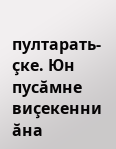пултарать-çке. Юн пусăмне виçекенни ăна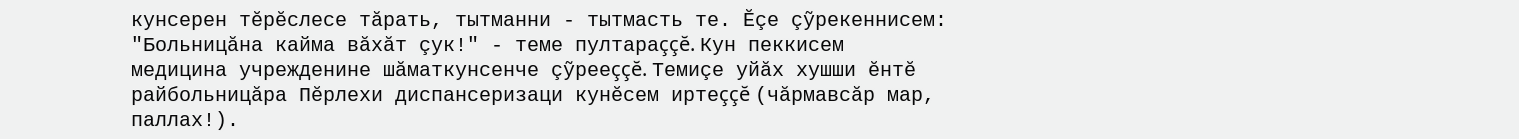кунсерен тĕрĕслесе тăрать, тытманни - тытмасть те. Ĕçе çỹрекеннисем: "Больницăна кайма вăхăт çук!" - теме пултараççĕ. Кун пеккисем медицина учрежденине шăматкунсенче çỹрееççĕ. Темиçе уйăх хушши ĕнтĕ райбольницăра Пĕрлехи диспансеризаци кунĕсем иртеççĕ (чăрмавсăр мар, паллах!).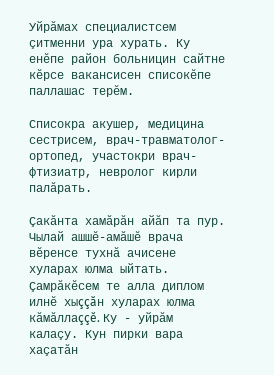Уйрăмах специалистсем çитменни ура хурать. Ку енĕпе район больницин сайтне кĕрсе вакансисен списокĕпе паллашас терĕм.

Списокра акушер, медицина сестрисем, врач-травматолог-ортопед, участокри врач-фтизиатр, невролог кирли палăрать.

Çакăнта хамăрăн айăп та пур. Чылай ашшĕ-амăшĕ врача вĕренсе тухнă ачисене хуларах юлма ыйтать. Çамрăкĕсем те алла диплом илнĕ хыççăн хуларах юлма кăмăллаççĕ. Ку - уйрăм калаçу. Кун пирки вара хаçатăн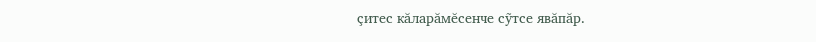çитес кăларăмĕсенче сỹтсе явăпăр.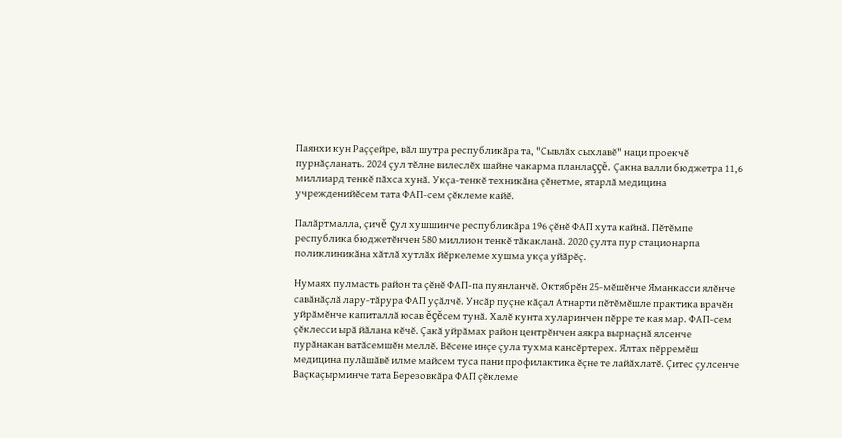Паянхи кун Раççейре, вăл шутра республикăра та, "Сывлăх сыхлавĕ" наци проекчĕ пурнăçланать. 2024 çул тĕлне вилеслĕх шайне чакарма планлаççĕ. Çакна валли бюджетра 11,6 миллиард тенкĕ пăхса хунă. Укçа-тенкĕ техникăна çĕнетме, ятарлă медицина учрежденийĕсем тата ФАП-сем çĕклеме кайĕ.

Палăртмалла, çичĕ çул хушшинче республикăра 196 çĕнĕ ФАП хута кайнă. Пĕтĕмпе республика бюджетĕнчен 580 миллион тенкĕ тăкакланă. 2020 çулта пур стационарпа поликлиникăна хăтлă хутлăх йĕркелеме хушма укçа уйăрĕç.

Нумаях пулмасть район та çĕнĕ ФАП-па пуянланчĕ. Октябрĕн 25-мĕшĕнче Яманкасси ялĕнче савăнăçлă лару-тăрура ФАП уçăлчĕ. Унсăр пуçне кăçал Атнарти пĕтĕмĕшле практика врачĕн уйрăмĕнче капиталлă юсав ĕçĕсем тунă. Халĕ кунта хуларинчен пĕрре те кая мар. ФАП-сем çĕклесси ырă йăлана кĕчĕ. Çакă уйрăмах район центрĕнчен аякра вырнаçнă ялсенче пурăнакан ватăсемшĕн меллĕ. Вĕсене инçе çула тухма кансĕртерех. Ялтах пĕрремĕш медицина пулăшăвĕ илме майсем туса пани профилактика ĕçне те лайăхлатĕ. Çитес çулсенче Ваçкаçырминче тата Березовкăра ФАП çĕклеме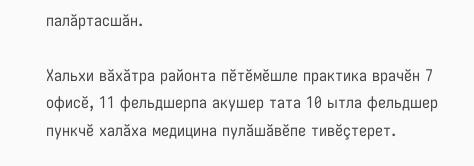палăртасшăн.

Хальхи вăхăтра районта пĕтĕмĕшле практика врачĕн 7 офисĕ, 11 фельдшерпа акушер тата 10 ытла фельдшер пункчĕ халăха медицина пулăшăвĕпе тивĕçтерет.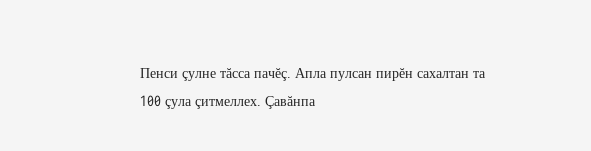Пенси çулне тăсса пачĕç. Апла пулсан пирĕн сахалтан та 100 çула çитмеллех. Çавăнпа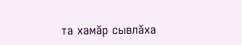та хамăр сывлăха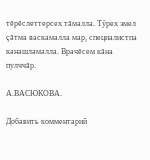тĕрĕслеттерсех тăмалла. Тỹрех эмел çăтма васкамалла мар, специалистпа канашламалла. Врачĕсем кăна пулччăр.

А.ВАСЮКОВА.

Добавить комментарий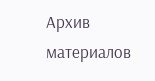Архив материалов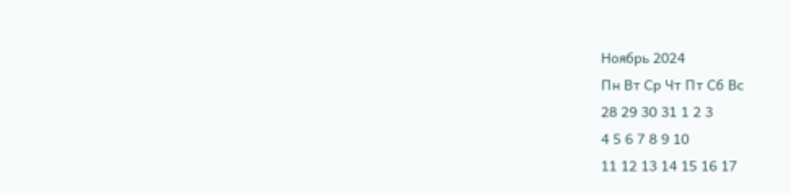Ноябрь 2024
Пн Вт Ср Чт Пт Сб Вс
28 29 30 31 1 2 3
4 5 6 7 8 9 10
11 12 13 14 15 16 17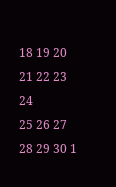18 19 20 21 22 23 24
25 26 27 28 29 30 1